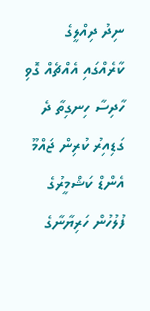ނިދު ދިއްލީގެ ކާރެއްގައި އެއްޗެއް ގޮވި ހާދިސާ ހިނގިތާ ދެ ގަޑިއިރު ކުރިން ޖައްމޫ އެންޑް ކަޝްމީރުގެ ފުލުހުން ހަރިޔާނާގެ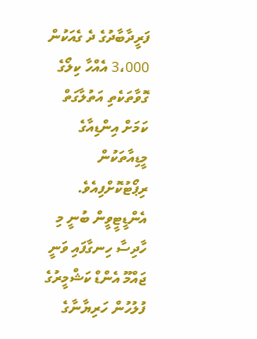ފަރީދާބާދުގެ ދެ ގެއަކުން 3،000 އެއްހާ ކިލޯގެ ގޮވާތަކެތި އަތުލާގަތް ކަމަށް އިންޑިއާގެ މީޑިއާތަކުން ރިޕޯޓުކޮށްފިއެވެ.
އެންޑީޓީވީން ބުނީ މި ހާދިސާ ހިނގާފައި ވަނީ ޖައްމޫ އެންޑް ކަޝްމީރުގެ ފުލުހުން ހަރިޔާނާގެ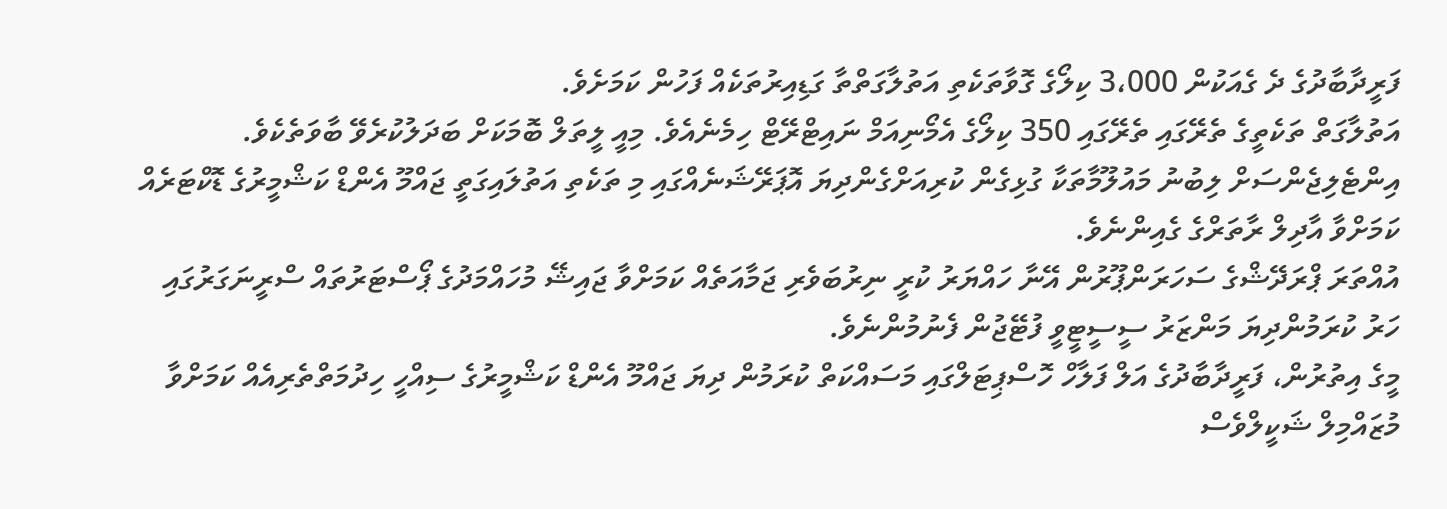ފަރީދާބާދުގެ ދެ ގެއަކުން 3،000 ކިލޯގެ ގޮވާތަކެތި އަތުލާގަތްތާ ގަޑިއިރުތަކެއް ފަހުން ކަމަށެވެ.
އަތުލާގަތް ތަކެތީގެ ތެރޭގައި ތެރޭގައި 350 ކިލޯގެ އެމޯނިއަމް ނައިޓްރޭޓް ހިމެނެއެވެ. މިއީ ލީތަލް ބޮމަކަށް ބަދަލުކުރެވޭ ބާވަތެކެވެ. އިންޓެލިޖެންސަށް ލިބުނު މައުލޫމާތަކާ ގުޅިގެން ކުރިއަށްގެންދިޔަ އޮޕަރޭޝަނެއްގައި މި ތަކެތި އަތުލައިގަތީ ޖައްމޫ އެންޑް ކަޝްމީރުގެ ޑޮކްޓަރެއް ކަމަށްވާ އާދިލް ރާތަރްގެ ގެއިންނެވެ.
އުއްތަރަ ޕްރަދޭޝްގެ ސަހަރަންޕޫރުން އޭނާ ހައްޔަރު ކުރީ ނިރުބަވެރި ޖަމާއަތެއް ކަމަށްވާ ޖައިޝޭ މުހައްމަދުގެ ޕޯސްޓަރުތައް ސްރީނަގަރުގައި ހަރު ކުރަމުންދިޔަ މަންޒަރު ސީސީޓީވީ ފުޓޭޖުން ފެނުމުންނެވެ.
މީގެ އިތުރުން، ފަރީދާބާދުގެ އަލް ފަލާހް ހޮސްޕިޓަލްގައި މަސައްކަތް ކުރަމުން ދިޔަ ޖައްމޫ އެންޑް ކަޝްމީރުގެ ސިއްހީ ހިދުމަތްތެރިއެއް ކަމަށްވާ މުޒައްމިލް ޝަކީލްވެސް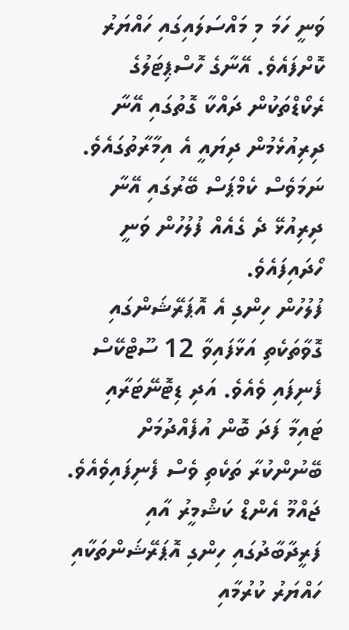ވަނީ ހަމަ މި މައްސަލައިގައި ހައްޔަރު ކޮށްފައެވެ. އޭނާގެ ހޮސްޕިޓަލުގެ ރެކޯޑްތަކުން ދައްކާ ގޮތުގައި އޭނާ ދިރިއުޅެމުން ދިޔައީ އެ އިމާރާތުގައެވެ. ނަމަވެސް ކެމްޕަސް ބޭރުގައި އޭނާ ދިރިއުޅޭ ދެ ގެއެއް ފުލުހުން ވަނީ ހޯދައިފައެވެ.
ފުލުހުން ހިންގި އެ އޮޕަރޭޝަންގައި ގޮވާތަކެތި އަޅާފައިވާ 12 ސޫޓްކޭސް ފެނިފައި ވެއެވެ. އަދި ޑިޓޮނޭޓަރާއި ޓައިމާ ފަދަ ބޮން އުފެއްދުމަށް ބޭނުންކުރާ ތަކެތި ވެސް ފެނިފައިވެއެވެ.
ޖައްމޫ އެންޑް ކަޝްމީރު އާއި ފަރީދާބާދުގައި ހިންގި އޮޕަރޭޝަންތަކާއި ހައްޔަރު ކުރުމާއި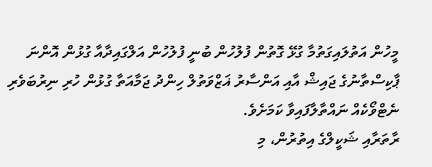މީހުން އަތުލައިގަތުމާ ގުޅޭ ގޮތުން ފުލުހުން ބުނީ ފުލުހުން އަލްގައިދާއާ ގުޅުން އޮންނަ ޕާކިސްތާނުގެ ޖައިޝް އާއި އަންސާރު ޣަޒްވަތުލް ހިންދު ޖަމާއަތާ ގުޅުން ހުރި ނިރުބަވެރި ނެޓްވޯކެއް ނައްތާލާފައިވާ ކަމަށެވެ.
ރާތަރާއި ޝަކީލްގެ އިތުރުން، މި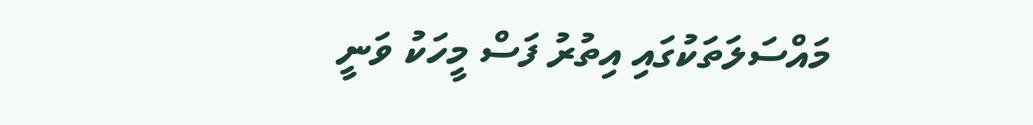މައްސަލަތަކުގައި އިތުރު ފަސް މީހަކު ވަނީ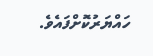ހައްޔަރުކޮށްފައެވެ.